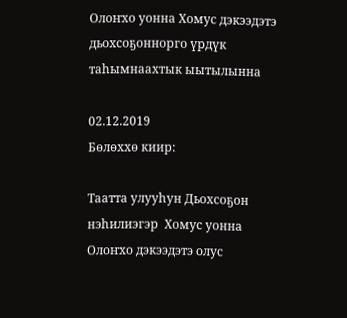Олоҥхо уонна Хомус дэкээдэтэ дьохсоҕоннорго үрдүк таһымнаахтык ыытылынна

02.12.2019
Бөлөххө киир:

Таатта улууһун Дьохсоҕон нэһилиэгэр  Хомус уонна Олоҥхо дэкээдэтэ олус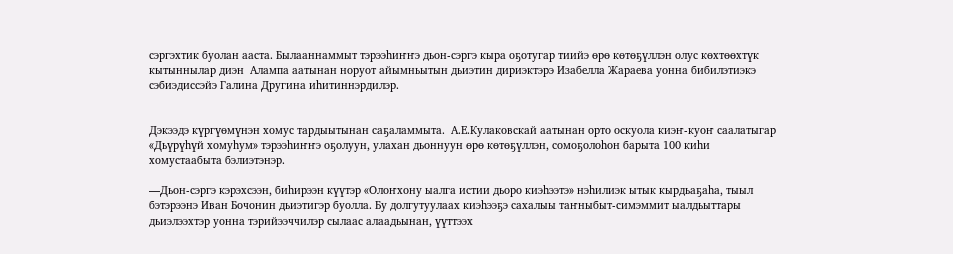сэргэхтик буолан ааста. Былааннаммыт тэрээһиҥҥэ дьон-сэргэ кыра оҕотугар тиийэ өрө көтөҕүллэн олус көхтөөхтүк кытыннылар диэн  Алампа аатынан норуот айымньытын дьиэтин дириэктэрэ Изабелла Жараева уонна бибилэтиэкэ сэбиэдиссэйэ Галина Другина иһитиннэрдилэр.


Дэкээдэ күргүөмүнэн хомус тардыытынан саҕаламмыта.  А.Е.Кулаковскай аатынан орто оскуола киэҥ-куоҥ саалатыгар «Дьүрүһүй хомуһум» тэрээһиҥҥэ оҕолуун, улахан дьоннуун өрө көтөҕүллэн, сомоҕолоһон барыта 100 киһи хомустаабыта бэлиэтэнэр.

—Дьон-сэргэ кэрэхсээн, биһирээн күүтэр «Олоҥхону ыалга истии дьоро киэһээтэ» нэһилиэк ытык кырдьаҕаһа, тыыл бэтэрээнэ Иван Бочонин дьиэтигэр буолла. Бу долгутуулаах киэһээҕэ сахалыы таҥныбыт-симэммит ыалдьыттары дьиэлээхтэр уонна тэрийээччилэр сылаас алаадьынан, үүттээх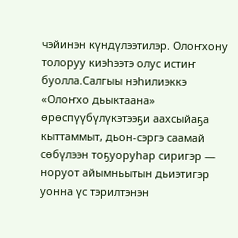чэйинэн күндүлээтилэр. Олоҥхону толоруу киэһээтэ олус истиҥ буолла.Салгыы нэһилиэккэ «Олоҥхо дьыктаана»  өрөспүүбүлүкэтээҕи аахсыйаҕа кыттаммыт, дьон-сэргэ саамай сөбүлээн тоҕуоруһар сиригэр — норуот айымньытын дьиэтигэр уонна үс тэрилтэнэн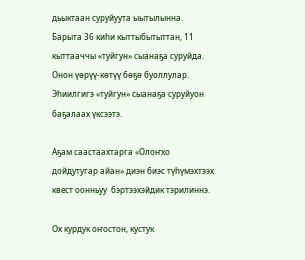дьыктаан суруйуута ыытылынна.  Барыта 36 киһи кыттыбытыттан, 11 кыттааччы «туйгун» сыанаҕа суруйда. Онон үөрүү-көтүү бөҕө буоллулар. Эһиилгигэ «туйгун» сыанаҕа суруйуон баҕалаах үксээтэ.

Аҕам саастаахтарга «Олоҥхо дойдутугар айан» диэн биэс түһүмэхтээх квест оонньуу  бэртээхэйдик тэрилиннэ.

Ох курдук оҥостон, кустук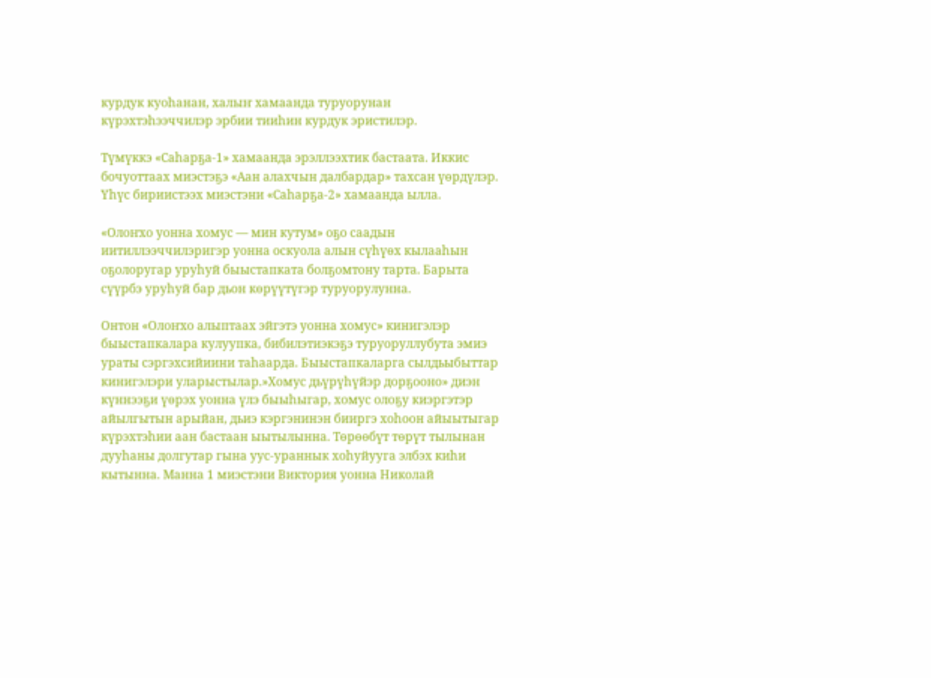курдук куоһанан, халыҥ хамаанда туруорунан күрэхтэһээччилэр эрбии тииһин курдук эристилэр.

Түмүккэ «Саһарҕа-1» хамаанда эрэллээхтик бастаата. Иккис бочуоттаах миэстэҕэ «Аан алахчын далбардар» тахсан үөрдүлэр. Үһүс бириистээх миэстэни «Саһарҕа-2» хамаанда ылла.

«Олоҥхо уонна хомус — мин кутум» оҕо саадын иитиллээччилэригэр уонна оскуола алын сүһүөх кылааһын  оҕолоругар уруһуй быыстапката болҕомтону тарта. Барыта сүүрбэ уруһуй бар дьон көрүүтүгэр туруорулунна.

Онтон «Олоҥхо алыптаах эйгэтэ уонна хомус» кинигэлэр быыстапкалара кулуупка, бибилэтиэкэҕэ туруоруллубута эмиэ ураты сэргэхсийиини таһаарда. Быыстапкаларга сылдьыбыттар кинигэлэри уларыстылар.»Хомус дьүрүһүйэр дорҕооно» диэн күннээҕи үөрэх уонна үлэ быыһыгар, хомус олоҕу киэргэтэр айылгытын арыйан, дьиэ кэргэнинэн бииргэ хоһоон айыытыгар күрэхтэһии аан бастаан ыытылынна. Төрөөбүт төрүт тылынан дууһаны долгутар гына уус-ураннык хоһуйууга элбэх киһи кытынна. Манна 1 миэстэни Виктория уонна Николай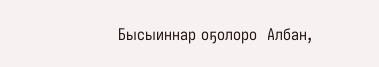Бысыиннар оҕолоро  Албан,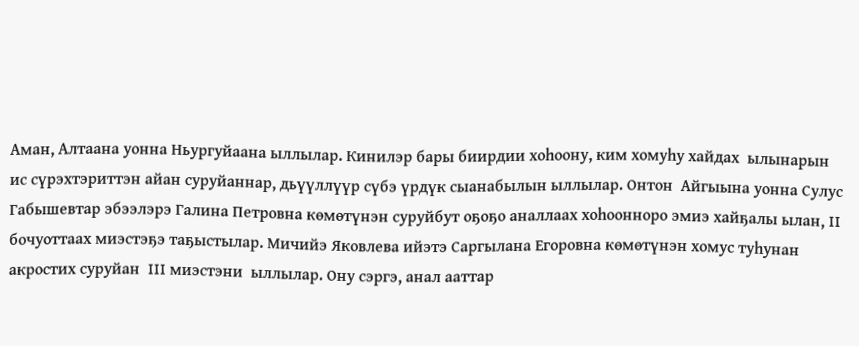Аман, Алтаана уонна Ньургуйаана ыллылар. Кинилэр бары биирдии хоһоону, ким хомуһу хайдах  ылынарын ис сүрэхтэриттэн айан суруйаннар, дьүүллүүр сүбэ үрдүк сыанабылын ыллылар. Онтон  Айгыына уонна Сулус Габышевтар эбээлэрэ Галина Петровна көмөтүнэн суруйбут оҕоҕо аналлаах хоһоонноро эмиэ хайҕалы ылан, II  бочуоттаах миэстэҕэ таҕыстылар. Мичийэ Яковлева ийэтэ Саргылана Егоровна көмөтүнэн хомус туһунан акростих суруйан  III миэстэни  ыллылар. Ону сэргэ, анал ааттар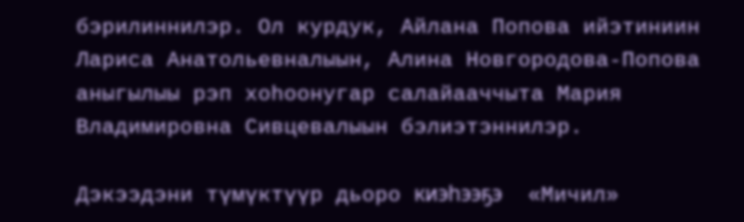бэрилиннилэр. Ол курдук, Айлана Попова ийэтиниин Лариса Анатольевналыын, Алина Новгородова-Попова аныгылыы рэп хоһоонугар салайааччыта Мария Владимировна Сивцевалыын бэлиэтэннилэр.

Дэкээдэни түмүктүүр дьоро киэһээҕэ  «Мичил»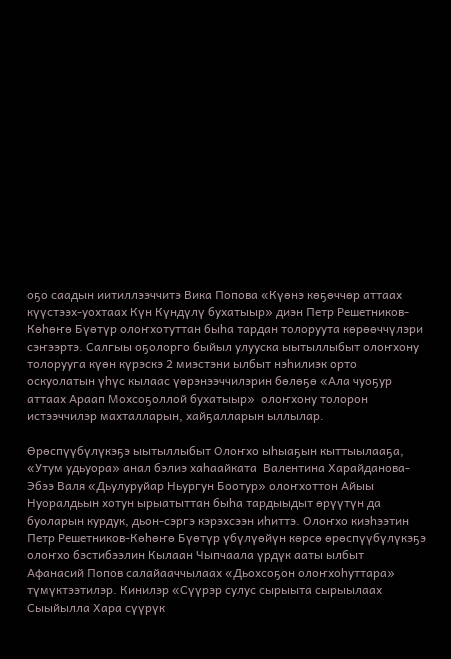оҕо саадын иитиллээччитэ Вика Попова «Күөнэ көҕөччөр аттаах күүстээх-уохтаах Күн Күндүлү бухатыыр» диэн Петр Решетников-Көһөҥө Бүөтүр олоҥхотуттан быһа тардан толоруута көрөөччүлэри сэҥээртэ. Салгыы оҕолорго быйыл улууска ыытыллыбыт олоҥхону толорууга күөн күрэскэ 2 миэстэни ылбыт нэһилиэк орто оскуолатын үһүс кылаас үөрэнээччилэрин бөлөҕө «Ала чуоҕур аттаах Араап Мохсоҕоллой бухатыыр»  олоҥхону толорон истээччилэр махталларын, хайҕалларын ыллылар.

Өрөспүүбүлүкэҕэ ыытыллыбыт Олоҥхо ыһыаҕын кыттыылааҕа, «Утум удьуора» анал бэлиэ хаһаайката  Валентина Харайданова-Эбээ Валя «Дьулуруйар Ньургун Боотур» олоҥхоттон Айыы Нуоралдьын хотун ырыатыттан быһа тардыыдыт өрүүтүн да буоларын курдук, дьон-сэргэ кэрэхсээн иһиттэ. Олоҥхо киэһээтин Петр Решетников-Көһөҥө Бүөтүр үбүлүөйүн көрсө өрөспүүбүлүкэҕэ олоҥхо бэстибээлин Кылаан Чыпчаала үрдүк ааты ылбыт  Афанасий Попов салайааччылаах «Дьохсоҕон олоҥхоһуттара»  түмүктээтилэр. Кинилэр «Сүүрэр сулус сырыыта сырыылаах Сыыйылла Хара сүүрүк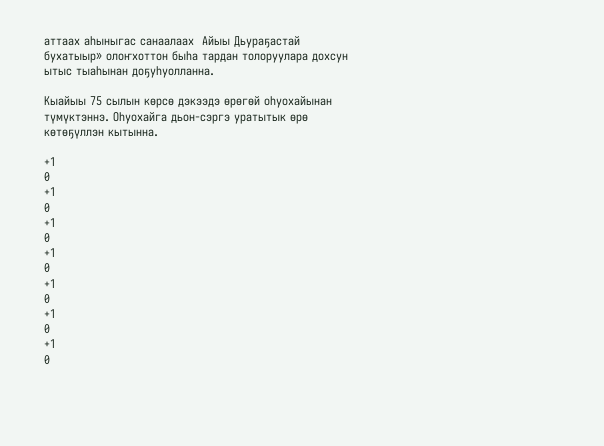аттаах аһыныгас санаалаах  Айыы Дьураҕастай бухатыыр» олоҥхоттон быһа тардан толоруулара дохсун ытыс тыаһынан доҕуһуолланна.

Кыайыы 75 сылын көрсө дэкээдэ өрөгөй оһуохайынан түмүктэннэ. Оһуохайга дьон-сэргэ уратытык өрө көтөҕүллэн кытынна.

+1
0
+1
0
+1
0
+1
0
+1
0
+1
0
+1
0